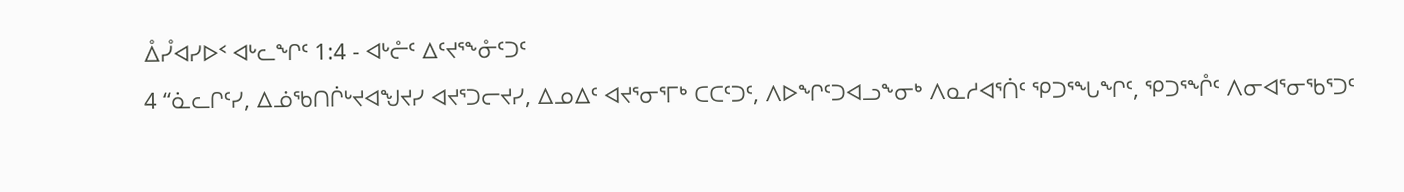ᐂᓮᐊᓯᐅᑉ ᐊᒡᓚᖏᑦ 1:4 - ᐊᒡᓔᑦ ᐃᑦᔪᕐᖕᓁᑦᑐᑦ
4 “ᓈᓚᒋᑦᓯ, ᐃᓅᖃᑎᒌᒡᔪᐊᖑᔪᓯ ᐊᔪᕐᑐᓕᔪᓯ, ᐃᓄᐃᑦ ᐊᔪᕐᓂᕐᒥᒃ ᑕᑕᑦᑐᑦ, ᐱᐅᖏᑦᑐᐊᓗᖕᓂᒃ ᐱᓇᓱᐊᕐᑏᑦ ᕿᑐᕐᖓᖏᑦ, ᕿᑐᕐᖎᑦ ᐱᓂᐊᕐᓂᖃᕐᑐᑦ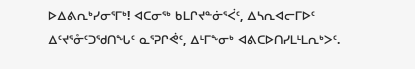ᐅᐃᕕᕆᒃᓯᓂᕐᒥᒃ! ᐊᑕᓂᖅ ᑲᒪᒋᔪᓐᓃᕐᐹᑦ, ᐃᓴᕆᐊᓕᒥᐅᑦ ᐃᑦᔪᕐᓁᑦᑐᖁᑎᖓᑦ ᓇᕐᕈᒋᕚᑦ, ᐃᒻᒥᖕᓂᒃ ᐊᕕᑕᐅᑎᓯᒪᒻᒪᕆᒃᐳᑦ.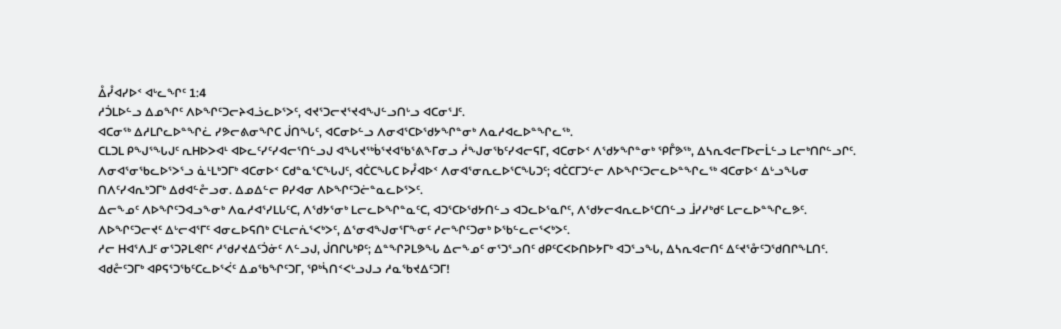ᐂᓮᐊᓯᐅᑉ ᐊᒡᓚᖏᑦ 1:4
ᓱᑑᒪᐅᓪᓗ ᐃᓄᖏᑦ ᐱᐅᖏᑦᑐᓕᔨᐊᓘᓚᐅᕐᐳᑦ, ᐊᔪᕐᑐᓕᔪᕐᔪᐊᖑᓪᓗᑎᒡᓗ ᐊᑕᓂᕐᒧᑦ.
ᐊᑕᓂᖅ ᐃᓱᒪᒋᓚᐅᓐᖏᓛ ᓯᕗᓕᕕᓂᖏᑕ ᒎᑎᖓᑦ, ᐊᑕᓂᐅᓪᓗ ᐱᓂᐊᕐᑕᐅᖁᔭᖏᓐᓂᒃ ᐱᓇᓱᐊᓚᐅᓐᖏᓚᖅ.
ᑕᒪᑐᒪ ᑭᖑᕐᖓᒍᑦ ᕆᕼᐅᐳᐊᒻ ᐊᐅᓚᑦᓯᑦᓯᐊᓕᕐᑎᓪᓗᒍ ᐊᖓᔪᖅᑳᕐᔪᐊᖃᕐᕕᖕᒥᓂᓗ ᓲᖑᓂᖃᑦᓯᐊᓕᕋᒥ, ᐊᑕᓂᐅᑉ ᐱᖁᔭᖏᓐᓂᒃ ᕿᒤᕗᖅ, ᐃᓴᕆᐊᓕᒥᐅᓕᒫᓪᓗ ᒪᓕᒃᑎᒋᓪᓗᒋᑦ.
ᐱᓂᐊᕐᓂᖃᓚᐅᕐᐳᕐᓗ ᓈᒻᒪᒃᑐᒥᒃ ᐊᑕᓂᐅᑉ ᑕᑯᓐᓇᕐᑕᖓᒍᑦ, ᐊᑖᑕᖓᑕ ᐅᓮᐊᐅᑉ ᐱᓂᐊᕐᓂᕆᓚᐅᕐᑕᖓᑐᑦ; ᐊᑖᑕᒥᑐᓪᓕ ᐱᐅᖏᑦᑐᓕᓚᐅᓐᖏᓚᖅ ᐊᑕᓂᐅᑉ ᐃᒡᓗᖓᓂ ᑎᐱᑦᓯᐊᕆᒃᑐᒥᒃ ᐃᑯᐊᓪᓔᓗᓂ. ᐃᓄᐃᓪᓕ ᑭᓯᐊᓂ ᐱᐅᖏᑦᑐᓖᓐᓇᓚᐅᕐᐳᑦ.
ᐃᓕᖕᓄᑦ ᐱᐅᖏᑦᑐᐊᓗᖕᓂᒃ ᐱᓇᓱᐊᕐᓯᒪᒐᑦᑕ, ᐱᖁᔭᕐᓂᒃ ᒪᓕᓚᐅᖏᓐᓇᑦᑕ, ᐊᑐᕐᑕᐅᖁᔭᑎᓪᓗ ᐊᑐᓚᐅᕐᓇᒋᑦ, ᐱᖁᔭᓕᐊᕆᓚᐅᕐᑕᑎᓪᓗ ᒨᓯᓯᒃᑯᑦ ᒪᓕᓚᐅᓐᖏᓚᕗᑦ.
ᐱᐅᖏᑦᑐᓕᔪᑦ ᐃᒡᓕᐊᕐᒥᑦ ᐊᓂᓚᐅᕋᑎᒃ ᑕᒻᒪᓕᕇᕐᐸᒃᐳᑦ, ᐃᕐᓂᐊᖑᓂᕐᒥᖕᓂᑦ ᓱᓕᖏᑦᑐᓂᒃ ᐅᖃᓪᓚᓕᕐᐸᒃᐳᑦ.
ᓱᓕ ᕼᐊᕐᐱᒧᑦ ᓂᕐᑐᕈᒪᕙᒋᑦ ᓱᖁᓯᔪᐃᑦᑑᓃᑦ ᐱᓪᓗᒍ, ᒎᑎᒋᒐᒃᑭᑦ; ᐃᓐᖏᕈᒪᕗᖓ ᐃᓕᖕᓄᑦ ᓂᕐᑐᕐᓗᑎᑦ ᑯᑭᑦᑕᐸᐅᑎᐅᔭᒥᒃ ᐊᑐᕐᓗᖓ, ᐃᓴᕆᐊᓕᑎᑦ ᐃᑦᔪᕐᓁᑦᑐᖁᑎᒋᖕᒪᑎᑦ.
ᐊᑯᓔᑦᑐᒥᒃ ᐊᑭᕋᕐᑐᖃᑦᑕᓚᐅᕐᐹᑦ ᐃᓄᖃᖏᑦᑐᒥ, ᕿᒃᓵᑎᑉᐸᒡᓗᒍᓗ ᓱᓇᖃᔪᐃᑦᑐᒥ!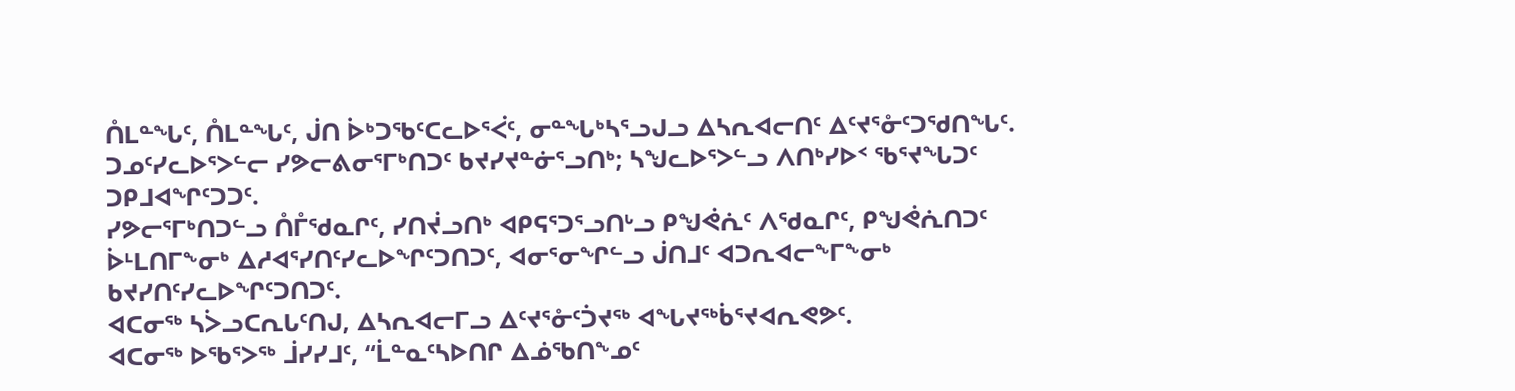ᑍᒪᓐᖓᑦ, ᑍᒪᓐᖓᑦ, ᒎᑎ ᐆᒃᑐᖃᑦᑕᓚᐅᕐᐹᑦ, ᓂᓐᖓᒃᓴᕐᓗᒍᓗ ᐃᓴᕆᐊᓕᑎᑦ ᐃᑦᔪᕐᓁᑦᑐᖁᑎᖓᑦ.
ᑐᓄᑦᓯᓚᐅᕐᐳᓪᓕ ᓯᕗᓕᕕᓂᕐᒥᒃᑎᑐᑦ ᑲᔪᓯᔪᓐᓃᕐᓗᑎᒃ; ᓴᖑᓚᐅᕐᐳᓪᓗ ᐱᑎᒃᓯᐅᑉ ᖃᕐᔪᖓᑐᑦ ᑐᑭᒧᐊᖏᑦᑐᑐᑦ.
ᓯᕗᓕᕐᒥᒃᑎᑐᓪᓗ ᑍᒤᖁᓇᒋᑦ, ᓯᑎᔫᓗᑎᒃ ᐊᑭᕋᕐᑐᕐᓗᑎᒡᓗ ᑭᖑᕚᕇᑦ ᐱᖁᓇᒋᑦ, ᑭᖑᕚᕇᑎᑐᑦ ᐆᒻᒪᑎᒥᖕᓂᒃ ᐃᓱᐊᕐᓯᑎᑦᓯᓚᐅᖏᑦᑐᑎᑐᑦ, ᐊᓂᕐᓂᖏᓪᓗ ᒎᑎᒧᑦ ᐊᑐᕆᐊᓕᖕᒥᖕᓂᒃ ᑲᔪᓯᑎᑦᓯᓚᐅᖏᑦᑐᑎᑐᑦ.
ᐊᑕᓂᖅ ᓴᐴᓗᑕᕆᒐᑦᑎᒍ, ᐃᓴᕆᐊᓕᒥᓗ ᐃᑦᔪᕐᓁᑦᑑᔪᖅ ᐊᖓᔪᖅᑳᕐᔪᐊᕆᕙᕗᑦ.
ᐊᑕᓂᖅ ᐅᖃᕐᐳᖅ ᒨᓯᓯᒧᑦ, “ᒫᓐᓇᑦᓴᐅᑎᒋ ᐃᓅᖃᑎᖕᓄᑦ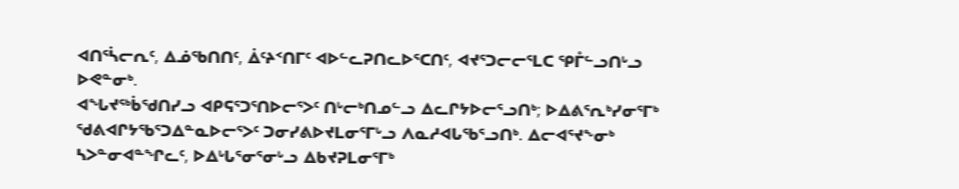ᐊᑎᕐᓵᓕᕆᑦ, ᐃᓅᖃᑎᑎᑦ, ᐄᑦᔨᑉᑎᒥᑦ ᐊᐅᓪᓚᕈᑎᓚᐅᕐᑕᑎᑦ, ᐊᔪᕐᑐᓕᓕᕐᒪᑕ ᕿᒤᓪᓗᑎᒡᓗ ᐅᕙᓐᓂᒃ.
ᐊᖓᔪᖅᑳᖁᑎᓯᓗ ᐊᑭᕋᕐᑐᕐᑎᐅᓕᕐᐳᑦ ᑎᒡᓕᒃᑎᓄᓪᓗ ᐃᓚᒋᔭᐅᓕᕐᓗᑎᒃ; ᐅᐃᕕᕐᕆᒃᓯᓂᕐᒥᒃ ᖁᕕᐊᒋᔭᖃᕐᑐᐃᓐᓇᐅᓕᕐᐳᑦ ᑐᓂᓯᕕᐅᔪᒪᓂᕐᒥᒡᓗ ᐱᓇᓱᐊᒐᖃᕐᓗᑎᒃ. ᐃᓕᐊᕐᔪᖕᓂᒃ ᓴᐳᓐᓂᐊᓐᖏᓚᑦ, ᐅᐃᒡᒐᕐᓂᕐᓂᒡᓗ ᐃᑲᔪᕈᒪᓂᕐᒥᒃ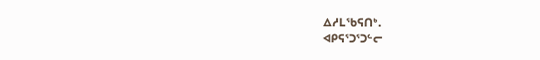ᐃᓱᒪᖃᕋᑎᒃ.
ᐊᑭᕋᕐᑐᕐᑐᓪᓕ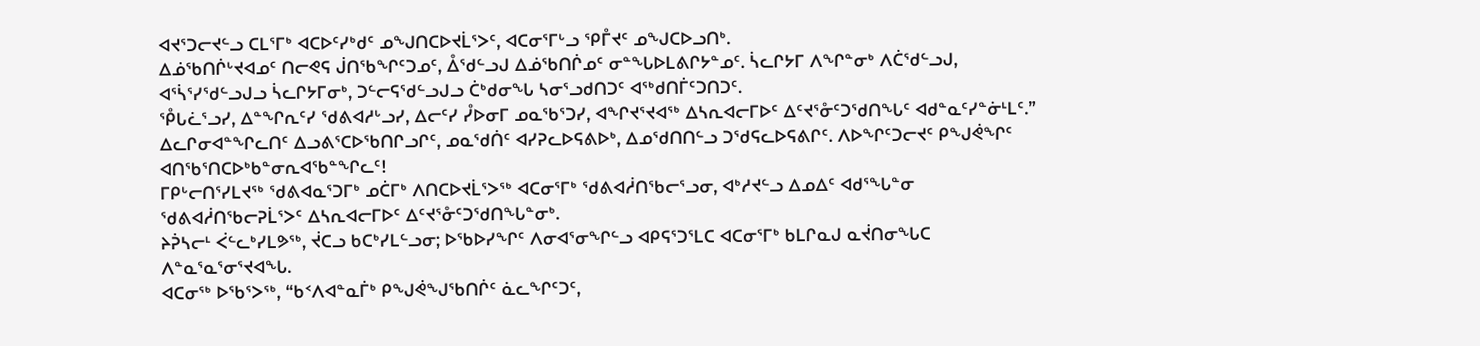ᐊᔪᕐᑐᓕᔪᓪᓗ ᑕᒪᕐᒥᒃ ᐊᑕᐅᑦᓯᒃᑯᑦ ᓄᖑᑎᑕᐅᔪᒫᕐᐳᑦ, ᐊᑕᓂᕐᒥᒡᓗ ᕿᒤᔪᑦ ᓄᖑᑕᐅᓗᑎᒃ.
ᐃᓅᖃᑎᒌᒡᔪᐊᓄᑦ ᑎᓕᕙᕋ ᒎᑎᖃᖏᑦᑐᓄᑦ, ᐂᖁᓪᓗᒍ ᐃᓅᖃᑎᒌᓄᑦ ᓂᓐᖓᐅᒪᕕᒋᔭᓐᓄᑦ. ᓵᓚᒋᔭᒥ ᐱᖏᓐᓂᒃ ᐱᑖᖁᓪᓗᒍ, ᐊᕐᓵᕐᓯᖁᓪᓗᒍᓗ ᓵᓚᒋᔭᒥᓂᒃ, ᑐᓪᓕᕋᖁᓪᓗᒍᓗ ᑖᒃᑯᓂᖓ ᓴᓂᕐᓗᑯᑎᑐᑦ ᐊᖅᑯᑎᒦᑦᑐᑎᑐᑦ.
ᕾᒐᓛᕐᓗᓯ, ᐃᓐᖏᕆᑦᓯ ᖁᕕᐊᓱᒡᓗᓯ, ᐃᓕᑦᓯ ᓮᐅᓂᒥ ᓄᓇᖃᕐᑐᓯ, ᐊᖏᔪᕐᔪᐊᖅ ᐃᓴᕆᐊᓕᒥᐅᑦ ᐃᑦᔪᕐᓁᑦᑐᖁᑎᖓᑦ ᐊᑯᓐᓇᑦᓯᓐᓃᒻᒪᑦ.”
ᐃᓚᒋᓂᐊᓐᖏᓚᑎᑦ ᐃᓗᕕᕐᑕᐅᖃᑎᒋᓗᒋᑦ, ᓄᓇᖁᑏᑦ ᐊᓯᕈᓚᐅᕋᕕᐅᒃ, ᐃᓄᖁᑎᑎᓪᓗ ᑐᖁᕋᓚᐅᕋᕕᒋᑦ. ᐱᐅᖏᑦᑐᓕᔪᑦ ᑭᖑᕚᖏᑦ ᐊᑎᖃᕐᑎᑕᐅᒃᑲᓐᓂᕆᐊᖃᓐᖏᓚᑦ!
ᒥᑭᒡᓕᑎᕐᓯᒪᔪᖅ ᖁᕕᐊᓇᕐᑐᒥᒃ ᓄᑖᒥᒃ ᐱᑎᑕᐅᔪᒫᕐᐳᖅ ᐊᑕᓂᕐᒥᒃ ᖁᕕᐊᓲᑎᖃᓕᕐᓗᓂ, ᐊᒃᓱᔪᓪᓗ ᐃᓄᐃᑦ ᐊᑯᕐᖓᓐᓂ ᖁᕕᐊᓲᑎᖃᓕᕈᒫᕐᐳᑦ ᐃᓴᕆᐊᓕᒥᐅᑦ ᐃᑦᔪᕐᓁᑦᑐᖁᑎᖓᓐᓂᒃ.
ᔨᕉᓴᓕᒻ ᐹᓪᓚᒃᓯᒪᕗᖅ, ᔫᑕᓗ ᑲᑕᒃᓯᒪᓪᓗᓂ; ᐅᖃᐅᓯᖏᑦ ᐱᓂᐊᕐᓂᖏᓪᓗ ᐊᑭᕋᕐᑐᕐᒪᑕ ᐊᑕᓂᕐᒥᒃ ᑲᒪᒋᓇᒍ ᓇᔫᑎᓂᖓᑕ ᐱᓐᓇᕐᓇᕐᓂᕐᔪᐊᖓ.
ᐊᑕᓂᖅ ᐅᖃᕐᐳᖅ, “ᑲᑉᐱᐊᓐᓇᒦᒃ ᑭᖑᕚᖑᖃᑎᒌᑦ ᓈᓚᖏᑦᑐᑦ,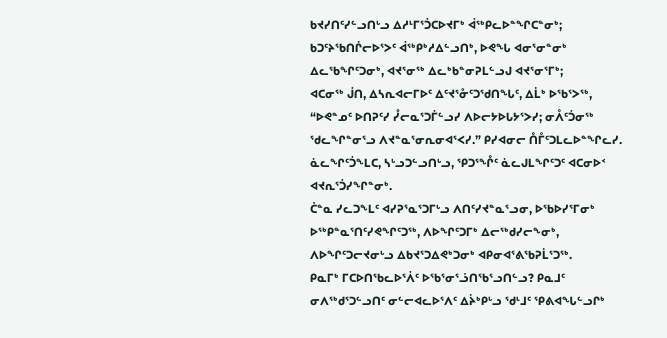ᑲᔪᓯᑎᑦᓯᓪᓗᑎᒡᓗ ᐃᓱᒻᒥᕐᑑᑕᐅᔪᒥᒃ ᐋᖅᑭᓚᐅᓐᖏᑕᓐᓂᒃ; ᑲᑐᑦᔨᖃᑎᒌᓕᐅᕐᐳᑦ ᐋᖅᑭᒃᓱᐃᓪᓗᑎᒃ, ᐅᕙᖓ ᐊᓂᕐᓂᓐᓂᒃ ᐃᓚᖃᖏᑦᑐᓂᒃ, ᐊᔪᕐᓂᖅ ᐃᓚᒃᑲᓐᓂᕈᒪᓪᓗᒍ ᐊᔪᕐᓂᕐᒥᒃ;
ᐊᑕᓂᖅ ᒎᑎ, ᐃᓴᕆᐊᓕᒥᐅᑦ ᐃᑦᔪᕐᓁᑦᑐᖁᑎᖓᑦ, ᐃᒫᒃ ᐅᖃᕐᐳᖅ, “ᐅᕙᓐᓄᑦ ᐅᑎᕈᑦᓯ ᓮᓕᓇᕐᑐᒦᓪᓗᓯ ᐱᐅᓕᔭᐅᒐᔭᕐᐳᓯ; ᓂᐰᑦᑑᓂᖅ ᖁᓚᖏᓐᓂᕐᓗ ᐱᔪᓐᓇᕐᓂᕆᓂᐊᕐᐸᓯ.” ᑭᓯᐊᓂᓕ ᑍᒤᑦᑐᒪᓚᐅᓐᖏᓚᓯ.
ᓈᓚᖏᑦᑑᖕᒪᑕ, ᓴᒡᓗᑐᓪᓗᑎᒡᓗ, ᕿᑐᕐᖎᑦ ᓈᓚᒍᒪᖏᑦᑐᑦ ᐊᑕᓂᐅᑉ ᐊᔪᕆᕐᑑᓯᖏᓐᓂᒃ.
ᑖᓐᓇ ᓯᓚᑐᖕᒪᑦ ᐊᓯᕈᕐᓇᕐᑐᒥᒡᓗ ᐱᑎᑦᓯᔪᓐᓇᕐᓗᓂ, ᐅᖃᐅᓯᕐᒥᓂᒃ ᐅᖅᑭᓐᓇᕐᑎᑦᓯᕙᖏᑦᑐᖅ, ᐱᐅᖏᑦᑐᒥᒃ ᐃᓕᖅᑯᓯᓕᖕᓂᒃ, ᐱᐅᖏᑦᑐᓕᔪᓂᒡᓗ ᐃᑲᔪᕐᑐᐃᕙᒃᑐᓂᒃ ᐊᑭᓂᐊᕐᕕᖃᕈᒫᕐᑐᖅ.
ᑭᓇᒥᒃ ᒥᑕᐅᑎᖃᓚᐅᕐᐲᑦ ᐅᖃᕐᓂᕐᓘᑎᖃᕐᓗᑎᓪᓗ? ᑭᓇᒧᑦ ᓂᐱᖅᑯᕐᑐᓪᓗᑎᑦ ᓂᓪᓕᐊᓚᐅᕐᐱᑦ ᐃᔩᒃᑭᒡᓗ ᖁᒻᒧᑦ ᕿᕕᐊᖓᓪᓗᒋᒃ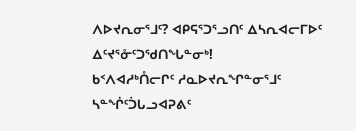ᐱᐅᔪᕆᓂᕐᒧᑦ? ᐊᑭᕋᕐᑐᕐᓗᑎᑦ ᐃᓴᕆᐊᓕᒥᐅᑦ ᐃᑦᔪᕐᓁᑦᑐᖁᑎᖓᓐᓂᒃ!
ᑲᑉᐱᐊᓱᒃᑍᓕᒋᑦ ᓱᓇᐅᔪᕆᖏᓐᓂᕐᒧᑦ ᓴᓐᖐᑦᑑᒐᓗᐊᕈᕕᑦ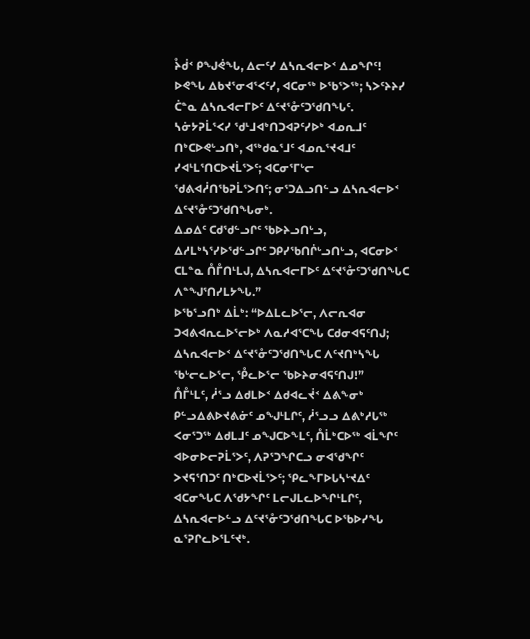ᔧᑰᑉ ᑭᖑᕚᖓ, ᐃᓕᑦᓯ ᐃᓴᕆᐊᓕᐅᑉ ᐃᓄᖏᑦ! ᐅᕙᖓ ᐃᑲᔪᕐᓂᐊᕐᐸᑦᓯ, ᐊᑕᓂᖅ ᐅᖃᕐᐳᖅ; ᓴᐳᑦᔨᔨᓯ ᑖᓐᓇ ᐃᓴᕆᐊᓕᒥᐅᑦ ᐃᑦᔪᕐᓁᑦᑐᖁᑎᖓᑦ.
ᓴᓃᔭᕈᒫᕐᐸᓯ ᖁᒻᒧᐊᒃᑎᑐᐊᕈᑦᓯᐅᒃ ᐊᓄᕆᒧᑦ ᑎᒃᑕᐅᕙᒡᓗᑎᒃ, ᐊᖅᑯᓇᕐᒧᑦ ᐊᓄᕆᕐᔪᐊᒧᑦ ᓯᐊᒻᒪᕐᑎᑕᐅᔪᒫᕐᐳᑦ; ᐊᑕᓂᕐᒥᒡᓕ ᖁᕕᐊᓲᑎᖃᕈᒫᕐᐳᑎᑦ; ᓂᕐᑐᐃᓗᑎᓪᓗ ᐃᓴᕆᐊᓕᐅᑉ ᐃᑦᔪᕐᓁᑦᑐᖁᑎᖓᓂᒃ.
ᐃᓄᐃᑦ ᑕᑯᖁᓪᓗᒋᑦ ᖃᐅᔨᓗᑎᒡᓗ, ᐃᓱᒪᒃᓴᕐᓯᐅᖁᓪᓗᒋᑦ ᑐᑭᓯᖃᑎᒌᒡᓗᑎᒡᓗ, ᐊᑕᓂᐅᑉ ᑕᒪᓐᓇ ᑍᒤᑎᒻᒪᒍ, ᐃᓴᕆᐊᓕᒥᐅᑦ ᐃᑦᔪᕐᓁᑦᑐᖁᑎᖓᑕ ᐱᓐᖑᕐᑎᓯᒪᔭᖓ.”
ᐅᖃᕐᓗᑎᒃ ᐃᒫᒃ: “ᐅᐃᒪᓚᐅᕐᓕ, ᐱᓕᕆᐊᓂ ᑐᐊᕕᐊᕆᓚᐅᕐᓕᐅᒃ ᐱᓇᓱᐊᕐᑕᖓ ᑕᑯᓂᐊᕋᑦᑎᒍ; ᐃᓴᕆᐊᓕᐅᑉ ᐃᑦᔪᕐᓁᑦᑐᖁᑎᖓᑕ ᐱᑦᔪᑎᒃᓴᖓ ᖃᒡᓕᓚᐅᕐᓕ, ᕾᓚᐅᕐᓕ ᖃᐅᔨᓂᐊᕋᑦᑎᒍ!”
ᑍᒤᒻᒪᑦ, ᓲᕐᓗ ᐃᑯᒪᐅᑉ ᐃᑯᐊᓚᔫᑉ ᐃᕕᖕᓂᒃ ᑭᓪᓗᐃᕕᐅᔪᕕᓃᑦ ᓄᖑᒻᒪᒋᑦ, ᓲᕐᓗᓗ ᐃᕕᒃᓱᒐᖅ ᐸᓂᕐᑐᖅ ᐃᑯᒪᒧᑦ ᓄᖑᑕᐅᖕᒪᑦ, ᑍᒫᒃᑕᐅᖅ ᐊᒫᖏᑦ ᐊᐅᓂᐅᓕᕈᒫᕐᐳᑦ, ᐱᕈᕐᑐᖏᑕᓗ ᓂᐊᖁᖏᑦ ᐳᔪᕋᕐᑎᑐᑦ ᑎᒃᑕᐅᔪᒫᕐᐳᑦ; ᕿᓚᖕᒥᐅᒐᓴᒡᔪᐃᑦ ᐊᑕᓂᖓᑕ ᐱᖁᔭᖏᑦ ᒪᓕᒍᒪᓚᐅᖏᒻᒪᒋᑦ, ᐃᓴᕆᐊᓕᐅᓪᓗ ᐃᑦᔪᕐᓁᑦᑐᖁᑎᖓᑕ ᐅᖃᐅᓯᖓ ᓇᕐᕈᒋᓚᐅᕐᒪᑦᔪᒃ.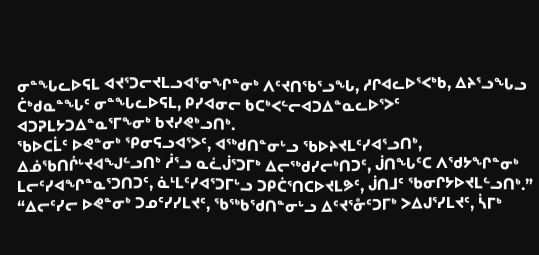ᓂᓐᖓᓚᐅᕋᒪ ᐊᔪᕐᑐᓕᔪᒪᓗᐊᕐᓂᖏᓐᓂᒃ ᐱᑦᔪᑎᖃᕐᓗᖓ, ᓱᒋᐊᓚᐅᕐᐸᒃᑲ, ᐃᔨᕐᓗᖓᓗ ᑖᒃᑯᓇᓐᖓᑦ ᓂᓐᖓᓚᐅᕋᒪ, ᑭᓯᐊᓂᓕ ᑲᑕᒃᐸᓪᓕᐊᑐᐃᓐᓇᓚᐅᕐᐳᑦ ᐊᑐᕈᒪᔭᑐᐃᓐᓇᕐᒥᖕᓂᒃ ᑲᔪᓯᕙᒃᓗᑎᒃ.
ᖃᐅᑕᒫᑦ ᐅᕙᓐᓂᒃ ᕿᓂᕋᓗᐊᕐᐳᑦ, ᐊᖅᑯᑎᓐᓂᒡᓗ ᖃᐅᔨᔪᒪᑦᓯᐊᕐᓗᑎᒃ, ᐃᓅᖃᑎᒌᒡᔪᐊᖑᓪᓗᑎᒃ ᓲᕐᓗ ᓇᓛᒎᕐᑐᒥᒃ ᐃᓕᖅᑯᓯᓕᒃᑎᑐᑦ, ᒎᑎᖓᑦᑕ ᐱᖁᔭᖏᓐᓂᒃ ᒪᓕᑦᓯᐊᖏᓐᓇᕐᑐᑎᑐᑦ, ᓈᒻᒪᑦᓯᐊᕐᑐᒥᒡᓗ ᑐᑭᑖᕐᑎᑕᐅᔪᒪᕗᑦ, ᒎᑎᒧᑦ ᖃᓂᒋᔭᐅᔪᒪᓪᓗᑎᒃ.”
“ᐃᓕᑦᓯᓕ ᐅᕙᓐᓂᒃ ᑐᓄᑦᓯᓯᒪᔪᑦ, ᖃᖅᑲᖁᑎᓐᓂᒡᓗ ᐃᑦᔪᕐᓁᑦᑐᒥᒃ ᐳᐃᒍᕐᓯᒪᔪᑦ, ᓵᒥᒃ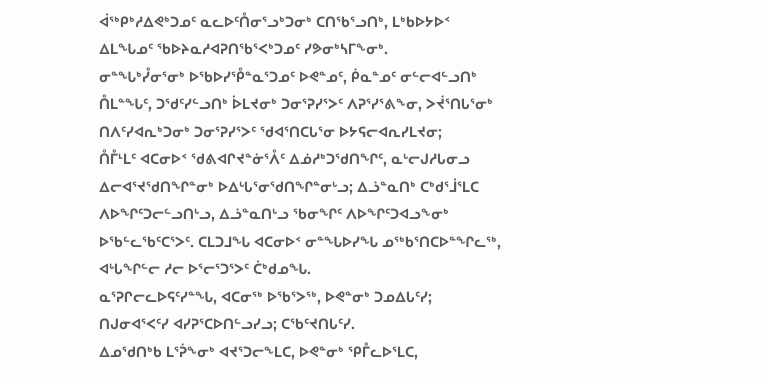ᐋᖅᑭᒃᓱᐃᕙᒃᑐᓄᑦ ᓇᓚᐅᑦᑍᓂᕐᓗᒃᑐᓂᒃ ᑕᑎᖃᕐᓗᑎᒃ, ᒪᒃᑲᐅᔭᐅᑉ ᐃᒪᖓᓄᑦ ᖃᐅᔨᓇᓱᐊᕈᑎᖃᕐᐸᒃᑐᓄᑦ ᓯᕗᓂᒃᓴᒥᖕᓂᒃ.
ᓂᓐᖓᒃᓮᓂᕐᓂᒃ ᐅᖃᐅᓯᕾᓐᓇᕐᑐᓄᑦ ᐅᕙᓐᓄᑦ, ᑮᓇᓐᓄᑦ ᓂᓪᓕᐊᓪᓗᑎᒃ ᑍᒪᓐᖓᑦ, ᑐᖁᑦᓯᓪᓗᑎᒃ ᐆᒪᔪᓂᒃ ᑐᓂᕐᕈᓯᕐᐳᑦ ᐱᕈᕐᓯᕐᕕᖕᓂ, ᐳᔫᕐᑎᒐᕐᓂᒃ ᑎᐱᑦᓯᐊᕆᒃᑐᓂᒃ ᑐᓂᕐᕈᓯᕐᐳᑦ ᖁᐊᕐᑎᑕᒐᕐᓂ ᐅᔭᕋᓕᐊᕆᓯᒪᔪᓂ;
ᑍᒤᒻᒪᑦ ᐊᑕᓂᐅᑉ ᖁᕕᐊᒋᔪᓐᓃᕐᐰᑦ ᐃᓅᓱᒃᑐᖁᑎᖏᑦ, ᓇᒡᓕᒍᓱᒐᓂᓗ ᐃᓕᐊᕐᔪᖁᑎᖏᓐᓂᒃ ᐅᐃᒡᒐᕐᓂᖁᑎᖏᓐᓂᒡᓗ; ᐃᓘᓐᓇᑎᒃ ᑕᒃᑯᕐᒨᕐᒪᑕ ᐱᐅᖏᑦᑐᓕᓪᓗᑎᒡᓗ, ᐃᓘᓐᓇᑎᒡᓗ ᖃᓂᖏᑦ ᐱᐅᖏᑦᑐᐊᓗᖕᓂᒃ ᐅᖃᓪᓚᖃᑦᑕᕐᐳᑦ. ᑕᒪᑐᒧᖓ ᐊᑕᓂᐅᑉ ᓂᓐᖓᐅᓯᖓ ᓄᖅᑲᕐᑎᑕᐅᓐᖏᓚᖅ, ᐊᒡᒐᖏᓪᓕ ᓱᓕ ᐅᕐᓕᕐᑐᕐᐳᑦ ᑖᒃᑯᓄᖓ.
ᓇᕐᕈᒋᓕᓚᐅᕋᑦᓯᓐᖓ, ᐊᑕᓂᖅ ᐅᖃᕐᐳᖅ, ᐅᕙᓐᓂᒃ ᑐᓄᐃᒐᑦᓯ; ᑎᒍᓂᐊᕐᐸᑦᓯ ᐊᓯᕈᕐᑕᐅᑎᓪᓗᓯᓗ; ᑕᖃᑦᔪᑎᒐᑦᓯ.
ᐃᓄᖁᑎᒃᑲ ᒪᕐᕉᖕᓂᒃ ᐊᔪᕐᑐᓕᖕᒪᑕ, ᐅᕙᓐᓂᒃ ᕿᒤᓚᐅᕐᒪᑕ,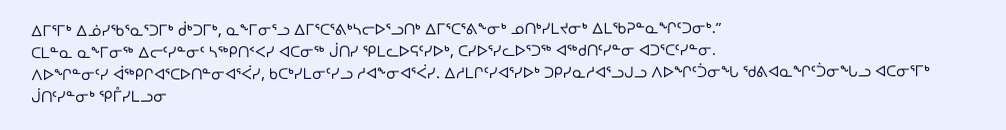ᐃᒥᕐᒥᒃ ᐃᓅᓯᖃᕐᓇᕐᑐᒥᒃ ᑰᒃᑐᒥᒃ, ᓇᖕᒥᓂᕐᓗ ᐃᒥᕐᑕᕐᕕᒃᓴᓕᐅᕐᓗᑎᒃ ᐃᒥᕐᑕᕐᕕᖕᓂᒃ ᓄᑎᒃᓯᒪᔪᓂᒃ ᐃᒪᖃᕈᓐᓇᖏᑦᑐᓂᒃ.”
ᑕᒪᓐᓇ ᓇᖕᒥᓂᖅ ᐃᓕᑦᓯᓐᓂᑦ ᓴᖅᑭᑎᑉᐸᓯ ᐊᑕᓂᖅ ᒎᑎᓯ ᕿᒪᓚᐅᕋᑦᓯᐅᒃ, ᑕᓯᐅᕐᓯᓚᐅᕐᑐᖅ ᐊᖅᑯᑎᑦᓯᓐᓂ ᐊᑐᕐᑕᑦᓯᓐᓂ.
ᐱᐅᖏᓐᓂᑦᓯ ᐋᖅᑭᒋᐊᕐᑕᐅᑎᓐᓂᐊᕐᐹᓯ, ᑲᑕᒃᓯᒪᓂᑦᓯᓗ ᓱᐊᖕᓂᐊᕐᐹᓯ. ᐃᓱᒪᒋᑦᓯᐊᕐᓯᐅᒃ ᑐᑭᓯᓇᓱᐊᕐᓗᒍᓗ ᐱᐅᖏᑦᑑᓂᖓ ᖁᕕᐊᓇᖏᑦᑑᓂᖓᓗ ᐊᑕᓂᕐᒥᒃ ᒎᑎᑦᓯᓐᓂᒃ ᕿᒤᓯᒪᓗᓂ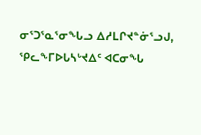ᓂᕐᑐᕐᓇᕐᓂᖓᓗ ᐃᓱᒪᒋᔪᓐᓃᕐᓗᒍ, ᕿᓚᖕᒥᐅᒐᓴᒡᔪᐃᑦ ᐊᑕᓂᖓ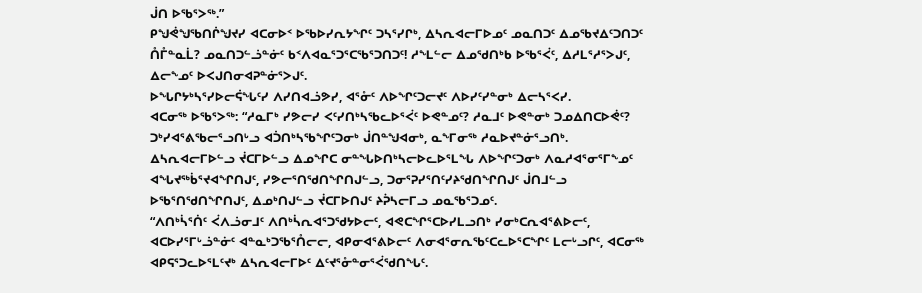ᒎᑎ ᐅᖃᕐᐳᖅ.”
ᑭᖑᕚᖑᖃᑎᒌᖑᔪᓯ ᐊᑕᓂᐅᑉ ᐅᖃᐅᓯᕆᔭᖏᑦ ᑐᓴᕐᓯᒋᒃ, ᐃᓴᕆᐊᓕᒥᐅᓄᑦ ᓄᓇᑎᑐᑦ ᐃᓄᖃᔪᐃᑦᑐᑎᑐᑦ ᑍᒤᓐᓇᒫ? ᓄᓇᑎᑐᓪᓘᓐᓃᑦ ᑲᑉᐱᐊᓇᕐᑐᕐᑕᖃᕐᑐᑎᑐᑦ! ᓱᖕᒪᓪᓕ ᐃᓄᖁᑎᒃᑲ ᐅᖃᕐᐹᑦ, ᐃᓱᒪᕐᓱᕐᐳᒍᑦ, ᐃᓕᖕᓄᑦ ᐅᐸᒍᑎᓂᐊᕈᓐᓃᕐᐳᒍᑦ.
ᐅᖓᒋᔭᒃᓴᕐᓯᐅᓕᕌᖓᑦᓯ ᐱᓯᑎᐊᓘᕗᓯ, ᐊᕐᓁᑦ ᐱᐅᖏᑦᑐᓕᔪᑦ ᐱᐅᓯᑦᓯᓐᓂᒃ ᐃᓕᓴᕐᐸᓯ.
ᐊᑕᓂᖅ ᐅᖃᕐᐳᖅ: “ᓱᓇᒥᒃ ᓯᕗᓕᓯ ᐸᑦᓯᑎᒃᓴᖃᓚᐅᕐᐹᑦ ᐅᕙᓐᓄᑦ? ᓱᓇᒧᑦ ᐅᕙᓐᓂᒃ ᑐᓄᐃᑎᑕᐅᕚᑦ? ᑐᒃᓯᐊᕐᕕᖃᓕᕐᓗᑎᒡᓗ ᐊᑑᑎᒃᓴᖃᖏᑦᑐᓂᒃ ᒎᑎᓐᖑᐊᓂᒃ, ᓇᖕᒥᓂᖅ ᓱᓇᐅᔪᓐᓃᕐᓗᑎᒃ.
ᐃᓴᕆᐊᓕᒥᐅᓪᓗ ᔫᑕᒥᐅᓪᓗ ᐃᓄᖏᑕ ᓂᓐᖓᐅᑎᒃᓴᓕᐅᓚᐅᕐᒪᖓ ᐱᐅᖏᑦᑐᓂᒃ ᐱᓇᓱᐊᕐᓂᕐᒥᖕᓄᑦ ᐊᖓᔪᖅᑳᕐᔪᐊᖏᑎᒍᑦ, ᓯᕗᓕᕐᑎᖁᑎᖏᑎᒍᓪᓗ, ᑐᓂᕐᕈᓯᕐᑎᑦᓯᔨᖁᑎᖏᑎᒍᑦ ᒎᑎᒧᓪᓗ ᐅᖃᕐᑎᖁᑎᖏᑎᒍᑦ, ᐃᓄᒃᑎᒍᓪᓗ ᔫᑕᒥᐅᑎᒍᑦ ᔨᕉᓴᓕᒥᓗ ᓄᓇᖃᕐᑐᓄᑦ.
“ᐱᑎᒃᓵᕐᑏᑦ ᐹᐱᓘᓂᒧᑦ ᐱᑎᒃᓵᕆᐊᕐᑐᖁᔭᐅᓕᑦ, ᐊᕙᑕᖏᕐᑕᐅᓯᒪᓗᑎᒃ ᓯᓂᒃᑕᕆᐊᕐᕕᐅᓕᑦ, ᐊᑕᐅᓯᕐᒥᒡᓘᓐᓃᑦ ᐊᓐᓇᒃᑐᖃᕐᑍᓕᓕ, ᐊᑭᓂᐊᕐᕕᐅᓕᑦ ᐱᓂᐊᕐᓂᕆᖃᑦᑕᓚᐅᕐᑕᖏᑦ ᒪᓕᒡᓗᒋᑦ, ᐊᑕᓂᖅ ᐊᑭᕋᕐᑐᓚᐅᕐᒪᑦᔪᒃ ᐃᓴᕆᐊᓕᒥᐅᑦ ᐃᑦᔪᕐᓁᓐᓂᕐᐹᖁᑎᖓᑦ.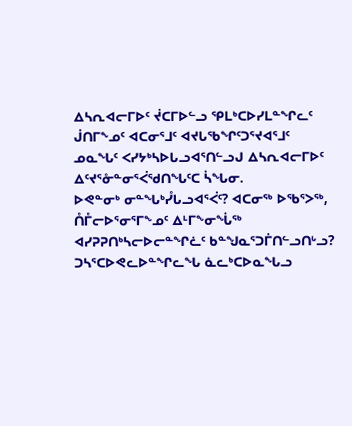ᐃᓴᕆᐊᓕᒥᐅᑦ ᔫᑕᒥᐅᓪᓗ ᕿᒪᒃᑕᐅᓯᒪᓐᖏᓚᑦ ᒎᑎᒥᖕᓄᑦ ᐊᑕᓂᕐᒧᑦ ᐊᔪᒐᖃᖏᑦᑐᕐᔪᐊᕐᒧᑦ ᓄᓇᖓᑦ ᐸᓯᔭᒃᓴᐅᒐᓗᐊᕐᑎᓪᓗᒍ ᐃᓴᕆᐊᓕᒥᐅᑦ ᐃᑦᔪᕐᓁᓐᓂᕐᐹᖁᑎᖓᑦᑕ ᓵᖓᓂ.
ᐅᕙᓐᓂᒃ ᓂᓐᖓᒃᓮᒐᓗᐊᕐᐹᑦ? ᐊᑕᓂᖅ ᐅᖃᕐᐳᖅ, ᑍᒤᓕᐅᕐᓂᕐᒥᖕᓄᑦ ᐃᒻᒥᖕᓂᖔᖅ ᐊᓯᕈᕈᑎᒃᓴᓕᐅᓕᓐᖏᓛᑦ ᑲᓐᖑᓇᕐᑐᒦᑎᓪᓗᑎᒡᓗ?
ᑐᓴᕐᑕᐅᕙᓚᐅᓐᖏᓚᖓ ᓈᓚᒃᑕᐅᓇᖓᓗ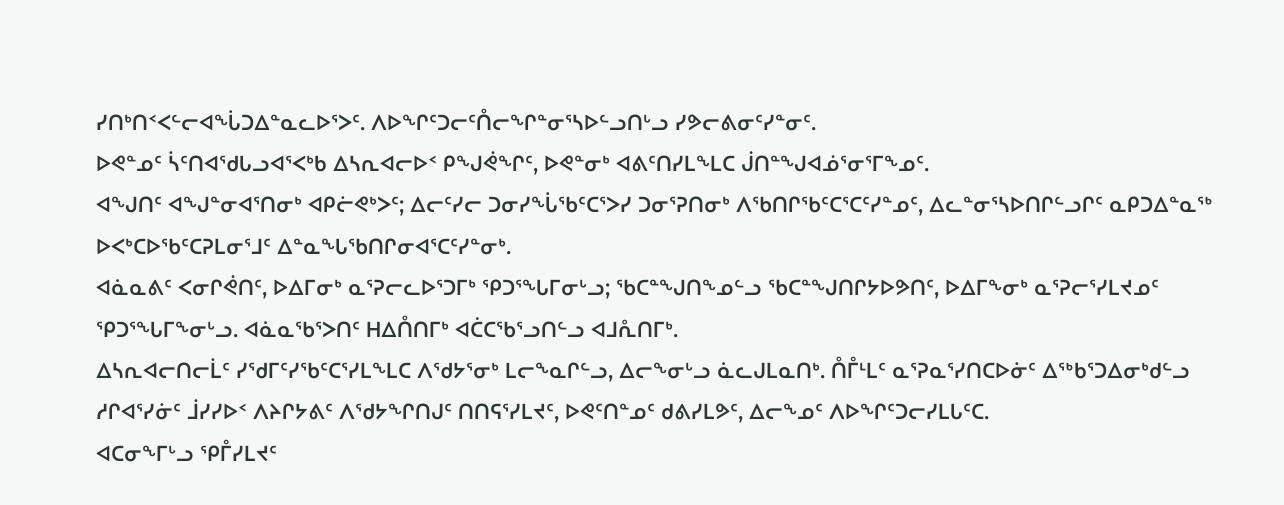ᓯᑎᒃᑎᑉᐸᓪᓕᐊᖔᑐᐃᓐᓇᓚᐅᕐᐳᑦ. ᐱᐅᖏᑦᑐᓕᑦᑍᓕᖏᓐᓂᕐᓴᐅᓪᓗᑎᒡᓗ ᓯᕗᓕᕕᓂᑦᓯᓐᓂᑦ.
ᐅᕙᓐᓄᑦ ᓵᑦᑎᐊᖁᒐᓗᐊᕐᐸᒃᑲ ᐃᓴᕆᐊᓕᐅᑉ ᑭᖑᕚᖏᑦ, ᐅᕙᓐᓂᒃ ᐊᕕᑦᑎᓯᒪᖕᒪᑕ ᒎᑎᓐᖑᐊᓅᕐᓂᕐᒥᖕᓄᑦ.
ᐊᖑᑎᑦ ᐊᖑᓐᓂᐊᕐᑎᓂᒃ ᐊᑭᓖᕙᒃᐳᑦ; ᐃᓕᑦᓯᓕ ᑐᓂᓯᖔᖃᑦᑕᕐᐳᓯ ᑐᓂᕐᕈᑎᓂᒃ ᐱᖃᑎᒋᖃᑦᑕᕐᑕᑦᓯᓐᓄᑦ, ᐃᓚᓐᓂᕐᓴᐅᑎᒋᓪᓗᒋᑦ ᓇᑭᑐᐃᓐᓇᖅ ᐅᐸᒃᑕᐅᖃᑦᑕᕈᒪᓂᕐᒧᑦ ᐃᓐᓇᖓᖃᑎᒋᓂᐊᕐᑕᑦᓯᓐᓂᒃ.
ᐊᓈᓇᕕᑦ ᐸᓂᒋᕚᑎᑦ, ᐅᐃᒥᓂᒃ ᓇᕐᕈᓕᓚᐅᕐᑐᒥᒃ ᕿᑐᕐᖓᒥᓂᒡᓗ; ᖃᑕᓐᖑᑎᖕᓄᓪᓗ ᖃᑕᓐᖑᑎᒋᔭᐅᕗᑎᑦ, ᐅᐃᒥᖕᓂᒃ ᓇᕐᕈᓕᕐᓯᒪᔪᓄᑦ ᕿᑐᕐᖓᒥᖕᓂᒡᓗ. ᐊᓈᓇᖃᕐᐳᑎᑦ ᕼᐃᑍᑎᒥᒃ ᐊᑖᑕᖃᕐᓗᑎᓪᓗ ᐊᒧᕅᑎᒥᒃ.
ᐃᓴᕆᐊᓕᑎᓕᒫᑦ ᓯᖁᒥᑦᓯᖃᑦᑕᕐᓯᒪᖕᒪᑕ ᐱᖁᔭᕐᓂᒃ ᒪᓕᖕᓇᒋᓪᓗ, ᐃᓕᖕᓂᒡᓗ ᓈᓚᒍᒪᓇᑎᒃ. ᑍᒤᒻᒪᑦ ᓇᕐᕈᓇᕐᓯᑎᑕᐅᓃᑦ ᐃᖅᑲᕐᑐᐃᓂᒃᑯᓪᓗ ᓱᒋᐊᕐᓯᓃᑦ ᒨᓯᓯᐅᑉ ᐱᔨᒋᔭᕕᑦ ᐱᖁᔭᖏᑎᒍᑦ ᑎᑎᕋᕐᓯᒪᔪᑦ, ᐅᕙᑦᑎᓐᓄᑦ ᑯᕕᓯᒪᕗᑦ, ᐃᓕᖕᓄᑦ ᐱᐅᖏᑦᑐᓕᓯᒪᒐᑦᑕ.
ᐊᑕᓂᖕᒥᒡᓗ ᕿᒤᓯᒪᔪᑦ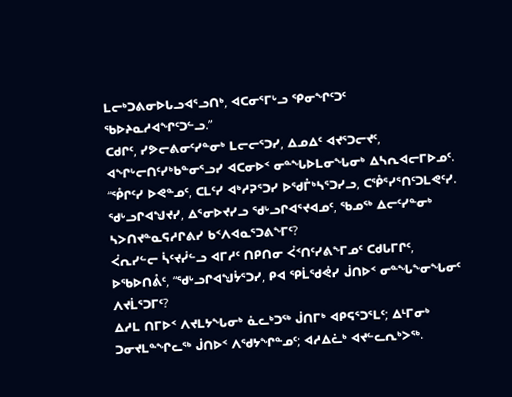ᒪᓕᒃᑐᕕᓂᐅᒐᓗᐊᕐᓗᑎᒃ, ᐊᑕᓂᕐᒥᒡᓗ ᕿᓂᖏᑦᑐᑦ ᖃᐅᔨᓇᓱᐊᖏᑦᑐᓪᓗ.”
ᑕᑯᒋᑦ, ᓯᕗᓕᕕᓂᑦᓯᓐᓂᒃ ᒪᓕᓕᕐᑐᓯ, ᐃᓄᐃᑦ ᐊᔪᕐᑐᓕᔪᑦ, ᐊᖏᒡᓕᑎᑦᓯᒃᑲᓐᓂᕐᓗᓯ ᐊᑕᓂᐅᑉ ᓂᓐᖓᐅᒪᓂᖓᓂᒃ ᐃᓴᕆᐊᓕᒥᐅᓄᑦ.
“ᕾᒋᑦᓯ ᐅᕙᓐᓄᑦ, ᑕᒪᑦᓯ ᐊᒃᓱᕈᕐᑐᓯ ᐅᖁᒤᒃᓴᕐᑐᓯᓗ, ᑕᕾᕐᓯᕐᑎᑦᑐᒪᕙᑦᓯ.
ᖁᒡᓗᒋᐊᖑᔪᓯ, ᐃᕐᓂᐅᔪᓯᓗ ᖁᒡᓗᒋᐊᕐᔪᐊᓄᑦ, ᖃᓄᖅ ᐃᓕᑦᓯᓐᓂᒃ ᓴᐳᑎᔪᓐᓇᕋᓱᒋᕕᓯ ᑲᑉᐱᐊᓇᕐᑐᕕᖕᒥᑦ?
ᐹᕆᓯᓪᓕ ᓵᑦᔪᓰᓪᓗ ᐊᒥᓱᑦ ᑎᑭᑎᓂ ᐹᑉᑎᑦᓯᕕᖕᒥᓄᑦ ᑕᑯᒐᒥᒋᑦ, ᐅᖃᐅᑎᕔᑦ, “ᖁᒡᓗᒋᐊᖑᔮᕐᑐᓯ, ᑭᐊ ᕿᒫᖁᕚᓯ ᒎᑎᐅᑉ ᓂᓐᖓᖕᓂᖓᓂᑦ ᐱᔪᒫᕐᑐᒥᑦ?
ᐃᓱᒪ ᑎᒥᐅᑉ ᐱᔪᒪᔭᖓᓂᒃ ᓈᓚᒃᑐᖅ ᒎᑎᒥᒃ ᐊᑭᕋᕐᑐᕐᒪᑦ; ᐃᒻᒥᓂᒃ ᑐᓂᔪᒪᓐᖏᓚᖅ ᒎᑎᐅᑉ ᐱᖁᔭᖏᓐᓄᑦ; ᐊᓱᐃᓛᒃ ᐊᔪᓪᓚᕆᒃᐳᖅ.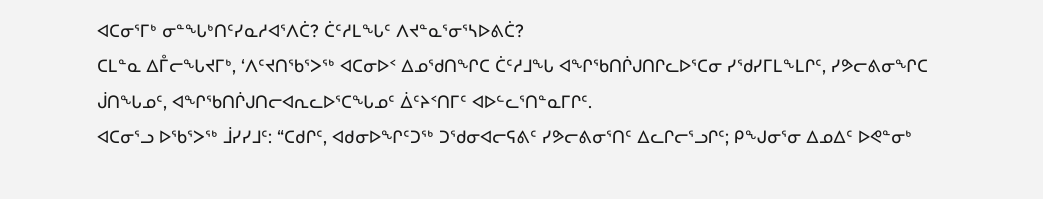ᐊᑕᓂᕐᒥᒃ ᓂᓐᖓᒃᑎᑦᓯᓇᓱᐊᕐᐱᑖ? ᑖᑦᓱᒪᖓᑦ ᐱᔪᓐᓇᕐᓂᕐᓴᐅᕕᑖ?
ᑕᒪᓐᓇ ᐃᒤᓕᖓᔪᒥᒃ, ‘ᐱᑦᔪᑎᖃᕐᐳᖅ ᐊᑕᓂᐅᑉ ᐃᓄᖁᑎᖏᑕ ᑖᑦᓱᒧᖓ ᐊᖏᖃᑎᒌᒍᑎᒋᓚᐅᕐᑕᓂ ᓯᖁᓯᒥᒪᖕᒪᒋᑦ, ᓯᕗᓕᕕᓂᖏᑕ ᒎᑎᖓᓄᑦ, ᐊᖏᖃᑎᒌᒍᑎᓕᐊᕆᓚᐅᕐᑕᖓᓄᑦ ᐄᑦᔨᑉᑎᒥᑦ ᐊᐅᓪᓚᕐᑎᓐᓇᒥᒋᑦ.
ᐊᑕᓂᕐᓗ ᐅᖃᕐᐳᖅ ᒨᓯᓯᒧᑦ: “ᑕᑯᒋᑦ, ᐊᑯᓂᐅᖏᑦᑐᖅ ᑐᖁᓂᐊᓕᕋᕕᑦ ᓯᕗᓕᕕᓂᕐᑎᑦ ᐃᓚᒋᓕᕐᓗᒋᑦ; ᑭᖑᓂᕐᓂ ᐃᓄᐃᑦ ᐅᕙᓐᓂᒃ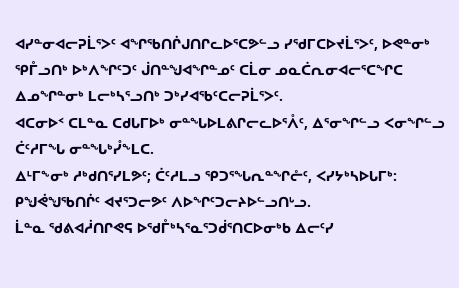ᐊᓯᓐᓂᐊᓕᕈᒫᕐᐳᑦ ᐊᖏᖃᑎᒌᒍᑎᒋᓚᐅᕐᑕᕗᓪᓗ ᓯᖁᒥᑕᐅᔪᒫᕐᐳᑦ, ᐅᕙᓐᓂᒃ ᕿᒤᓗᑎᒃ ᐅᒃᐱᖏᑦᑐᑦ ᒎᑎᓐᖑᐊᖏᓐᓄᑦ ᑕᒫᓂ ᓄᓇᑖᕆᓂᐊᓕᕐᑕᖏᑕ ᐃᓄᖏᓐᓂᒃ ᒪᓕᒃᓴᕐᓗᑎᒃ ᑐᒃᓯᐊᖃᑦᑕᓕᕈᒫᕐᐳᑦ.
ᐊᑕᓂᐅᑉ ᑕᒪᓐᓇ ᑕᑯᒐᒥᐅᒃ ᓂᓐᖓᐅᒪᕕᒋᓕᓚᐅᕐᐰᑦ, ᐃᕐᓂᖏᓪᓗ ᐸᓂᖏᓪᓗ ᑖᑦᓱᒥᖓ ᓂᓐᖓᒃᓮᖕᒪᑕ.
ᐃᒻᒥᖕᓂᒃ ᓱᒃᑯᑎᕐᓯᒪᕗᑦ; ᑖᑦᓱᒪᓗ ᕿᑐᕐᖓᕆᓐᖏᓔᑦ, ᐸᓯᔭᒃᓴᐅᒐᒥᒃ: ᑭᖑᕚᖑᖃᑎᒌᑦ ᐊᔪᕐᑐᓕᕗᑦ ᐱᐅᖏᑦᑐᓕᔨᐅᓪᓗᑎᒡᓗ.
ᒫᓐᓇ ᖁᕕᐊᓲᑎᒋᕙᕋ ᐅᖁᒤᒃᓴᕐᓇᕐᑐᑰᕐᑎᑕᐅᓂᒃᑲ ᐃᓕᑦᓯ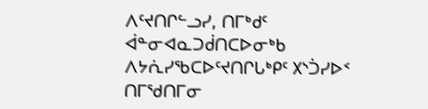ᐱᑦᔪᑎᒋᓪᓗᓯ, ᑎᒥᒃᑯᑦ ᐋᓐᓂᐊᓇᑐᑰᑎᑕᐅᓂᒃᑲ ᐱᔭᕇᓯᖃᑕᐅᑦᔪᑎᒋᒐᒃᑭᑦ ᙭ᔅᑑᓯᐅᑉ ᑎᒥᖁᑎᒥᓂ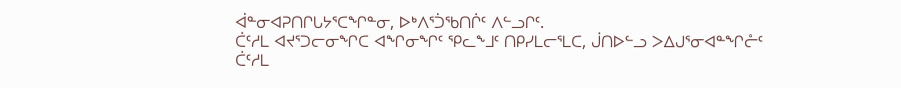ᐋᓐᓂᐊᕈᑎᒋᒐᔭᕐᑕᖏᓐᓂ, ᐅᒃᐱᕐᑑᖃᑎᒌᑦ ᐱᓪᓗᒋᑦ.
ᑖᑦᓱᒪ ᐊᔪᕐᑐᓕᓂᖏᑕ ᐊᖏᓂᖏᑦ ᕿᓚᖕᒧᑦ ᑎᑭᓯᒪᓕᕐᒪᑕ, ᒎᑎᐅᓪᓗ ᐳᐃᒍᕐᓂᐊᓐᖏᓔᑦ ᑖᑦᓱᒪ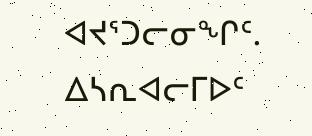ᐊᔪᕐᑐᓕᓂᖏᑦ.
ᐃᓴᕆᐊᓕᒥᐅᑦ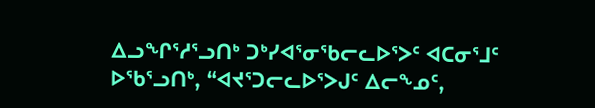ᐃᓗᖏᕐᓱᕐᓗᑎᒃ ᑐᒃᓯᐊᕐᓂᖃᓕᓚᐅᕐᐳᑦ ᐊᑕᓂᕐᒧᑦ ᐅᖃᕐᓗᑎᒃ, “ᐊᔪᕐᑐᓕᓚᐅᕐᐳᒍᑦ ᐃᓕᖕᓄᑦ,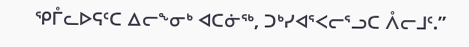ᕿᒤᓚᐅᕋᑦᑕ ᐃᓕᖕᓂᒃ ᐊᑕᓃᖅ, ᑐᒃᓯᐊᕐᐸᓕᕐᓗᑕ ᐰᓕᒧᑦ.”